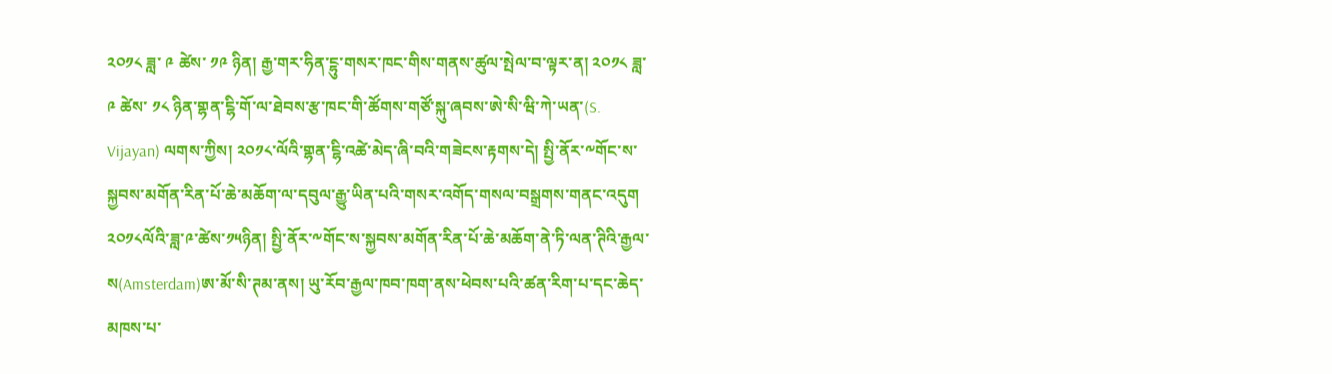༢༠༡༨ ཟླ་ ༩ ཚེས་ ༡༩ ཉིན། རྒྱ་གར་ཧིན་ངྷུ་གསར་ཁང་གིས་གནས་ཚུལ་སྤེལ་བ་ལྟར་ན། ༢༠༡༨ ཟླ་ ༩ ཚེས་ ༡༨ ཉིན་གྷན་ངྷི་གོ་ལ་ཐེབས་རྩ་ཁང་གི་ཚོགས་གཙོ་སྐུ་ཞབས་ཨེ་སི་ཝི་ཀེ་ཡན་(S. Vijayan) ལགས་ཀྱིས། ༢༠༡༨་ལོའི་གྷན་ངྷི་འཚེ་མེད་ཞི་བའི་གཟེངས་རྟགས་དེ། སྤྱི་ནོར་༸གོང་ས་སྐྱབས་མགོན་རིན་པོ་ཆེ་མཆོག་ལ་དབུལ་རྒྱུ་ཡིན་པའི་གསར་འགོད་གསལ་བསྒྲགས་གནང་འདུག
༢༠༡༨ལོའི་ཟླ་༩་ཚེས་༡༥ཉིན། སྤྱི་ནོར་༸གོང་ས་སྐྱབས་མགོན་རིན་པོ་ཆེ་མཆོག་ནེ་ཏི་ལན་ཊིའི་རྒྱལ་ས(Amsterdam)ཨ་མོ་སི་ཊམ་ནས། ཡུ་རོབ་རྒྱལ་ཁབ་ཁག་ནས་ཕེབས་པའི་ཚན་རིག་པ་དང་ཆེད་མཁས་པ་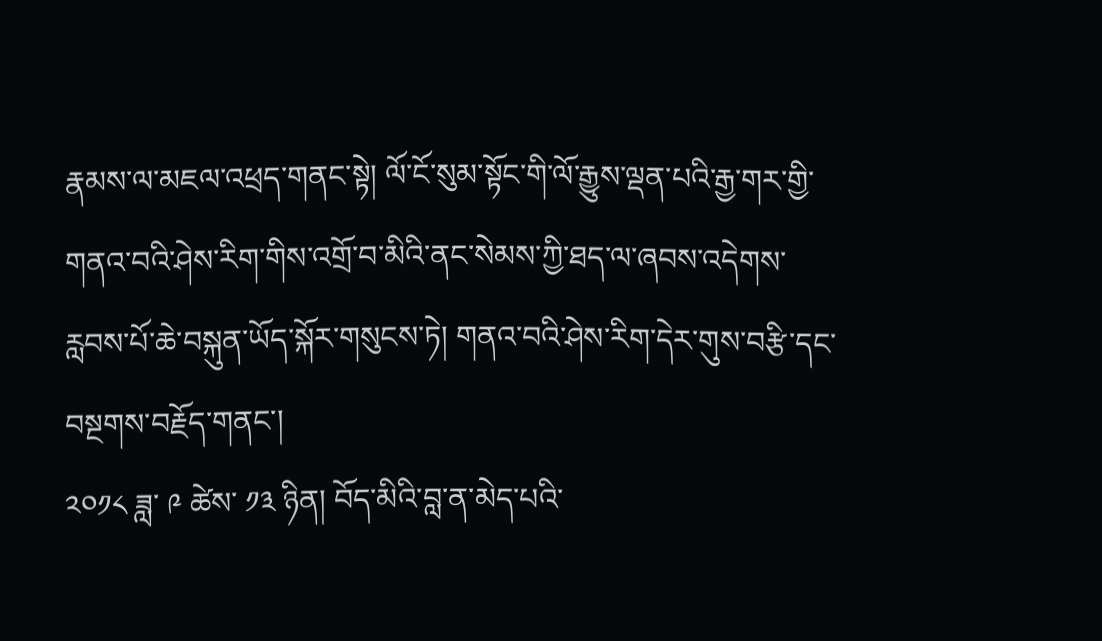རྣམས་ལ་མཇལ་འཕྲད་གནང་སྟེ། ལོ་ངོ་སུམ་སྟོང་གི་ལོ་རྒྱུས་ལྡན་པའི་རྒྱ་གར་གྱི་གནའ་བའི་ཤེས་རིག་གིས་འགྲོ་བ་མིའི་ནང་སེམས་ཀྱི་ཐད་ལ་ཞབས་འདེགས་རླབས་པོ་ཆེ་བསྐུན་ཡོད་སྐོར་གསུངས་ཏེ། གནའ་བའི་ཤེས་རིག་དེར་གུས་བརྩི་དང་བསྔགས་བརྗོད་གནང་།
༢༠༡༨ ཟླ་ ༩ ཚེས་ ༡༣ ཉིན། བོད་མིའི་བླ་ན་མེད་པའི་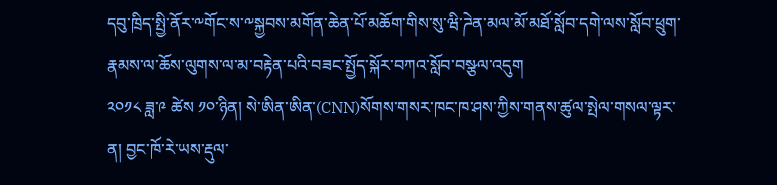དབུ་ཁྲིད་སྤྱི་ནོར་༸གོང་ས་༸སྐྱབས་མགོན་ཆེན་པོ་མཆོག་གིས་སུ་ཝི་ཌེན་མལ་མོ་མཐོ་སློབ་དགེ་ལས་སློབ་ཕྲུག་རྣམས་ལ་ཆོས་ལུགས་ལ་མ་བརྟེན་པའི་བཟང་སྤྱོད་སྐོར་བཀའ་སློབ་བསྩལ་འདུག
༢༠༡༨ ཟླ་༩ ཚེས ༡༠་ཉིན། སེ་ཨིན་ཨིན་(CNN)སོགས་གསར་ཁང་ཁ་ཤས་ཀྱིས་གནས་ཚུལ་སྤེལ་གསལ་ལྟར་ན། བྱང་ཁོ་རེ་ཡས་རྡུལ་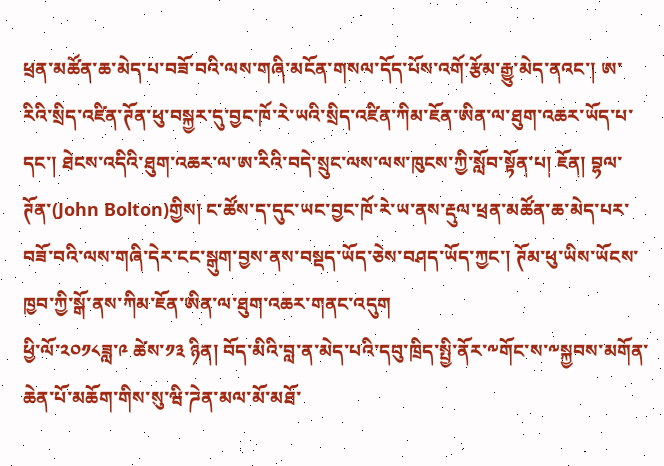ཕྲན་མཚོན་ཆ་མེད་པ་བཟོ་བའི་ལས་གཞི་མངོན་གསལ་དོད་པོས་འགོ་རྩོམ་རྒྱུ་མེད་ནའང་། ཨ་རིའི་སྲིད་འཛིན་ཊོན་ཕུ་བསྐྱར་དུ་བྱང་ཁོ་རེ་ཡའི་སྲིད་འཛིན་ཀིམ་ཇོན་ཨིན་ལ་ཐུག་འཆར་ཡོད་པ་དང་། ཐེངས་འདིའི་ཐུག་འཆར་ལ་ཨ་རིའི་བདེ་སྲུང་ལས་ལས་ཁུངས་ཀྱི་སློབ་སྟོན་པ། ཇོན། བྷལ་ཊོན་(John Bolton)གྱིས། ང་ཚོས་ད་དུང་ཡང་བྱང་ཁོ་རེ་ཡ་ནས་རྡུལ་ཕྲན་མཚོན་ཆ་མེད་པར་བཟོ་བའི་ལས་གཞི་དེར་ངང་སྒུག་བྱས་ནས་བསྡད་ཡོད་ཅེས་བཤད་ཡོད་ཀྱང་། ཊོམ་ཕུ་ཡིས་ཡོངས་ཁྱབ་ཀྱི་སྒོ་ནས་ཀིམ་ཇོན་ཨིན་ལ་ཐུག་འཆར་གནང་འདུག
ཕྱི་ལོ་༢༠༡༨ཟླ་༩ ཚེས་༡༣ ཉིན། བོད་མིའི་བླ་ན་མེད་པའི་དབུ་ཁྲིད་སྤྱི་ནོར་༸གོང་ས་༸སྐྱབས་མགོན་ཆེན་པོ་མཆོག་གིས་སུ་ཝི་ཌེན་མལ་མོ་མཐོ་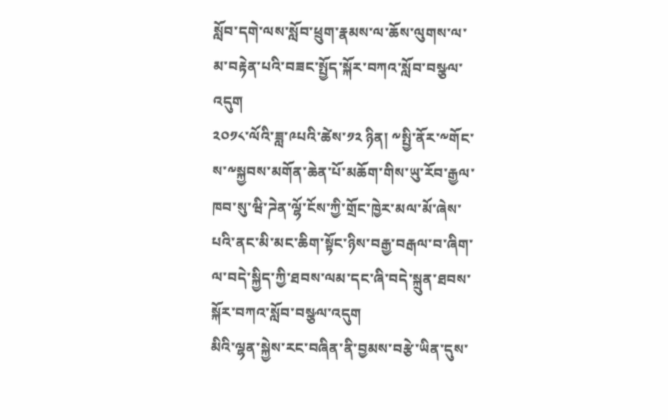སློབ་དགེ་ལས་སློབ་ཕྲུག་རྣམས་ལ་ཆོས་ལུགས་ལ་མ་བརྟེན་པའི་བཟང་སྤྱོད་སྐོར་བཀའ་སློབ་བསྩལ་འདུག
༢༠༡༨་ལོའི་ཟླ་༩པའི་ཚེས་༡༢ ཉིན། ༸སྤྱི་ནོར་༸གོང་ས་༸སྐྱབས་མགོན་ཆེན་པོ་མཆོག་གིས་ཡུ་རོབ་རྒྱལ་ཁབ་སུ་ཝི་ཌེན་ལྷོ་ངོས་ཀྱི་གྲོང་ཁྱེར་མལ་མོ་ཞེས་པའི་ནང་མི་མང་ཆིག་སྟོང་ཉིས་བརྒྱ་བརྒལ་བ་ཞིག་ལ་བདེ་སྐྱིད་ཀྱི་ཐབས་ལམ་དང་ཞི་བདེ་སྐྲུན་ཐབས་སྐོར་བཀའ་སློབ་བསྩལ་འདུག
མིའི་ལྷན་སྐྱེས་རང་བཞིན་ནི་བྱམས་བརྩེ་ཡིན་དུས་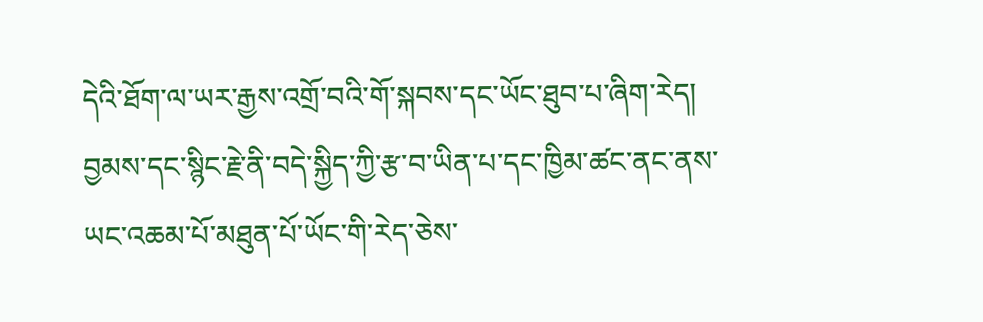དེའི་ཐོག་ལ་ཡར་རྒྱས་འགྲོ་བའི་གོ་སྐབས་དང་ཡོང་ཐུབ་པ་ཞིག་རེད། བྱམས་དང་སྙིང་རྗེ་ནི་བདེ་སྐྱིད་ཀྱི་རྩ་བ་ཡིན་པ་དང་ཁྱིམ་ཚང་ནང་ནས་ཡང་འཆམ་པོ་མཐུན་པོ་ཡོང་གི་རེད་ཅེས་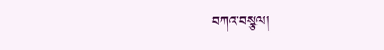བཀའ་བསྩལ།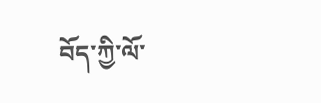བོད་ཀྱི་ལོ་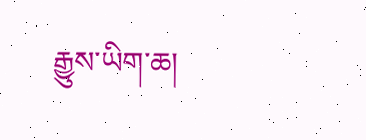རྒྱུས་ཡིག་ཆ།